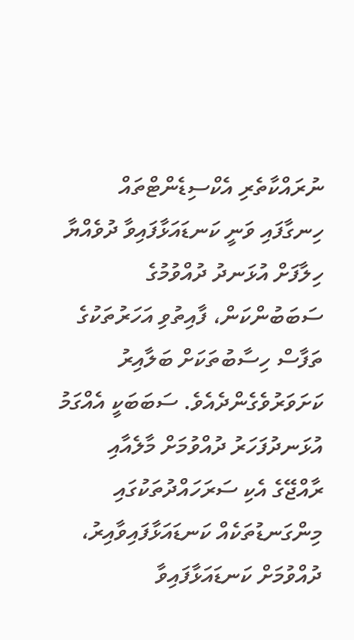ނުރައްކާތެރި އެކްސިޑެންޓްތައް ހިނގާފައި ވަނީ ކަނޑައަޅާފައިވާ ދުވެއްޔާ ހިލާފަށް އުޅަނދު ދުއްވުމުގެ ސަބަބުންކަން، ފާއިތުވި އަހަރުތަކުގެ ތަފާސް ހިސާބުތަކަށް ބަލާއިރު ކަށަވަރުވެގެންދެއެވެ. ސަބަބަކީ އެއްގަމު އުޅަނދުފަހަރު ދުއްވުމަށް މާލެއާއި ރާއްޖޭގެ އެކި ސަރަހައްދުތަކުގައި މިންގަނޑުތަކެއް ކަނޑައަޅާފައިވާއިރު، ދުއްވުމަށް ކަނޑައަޅާފައިވާ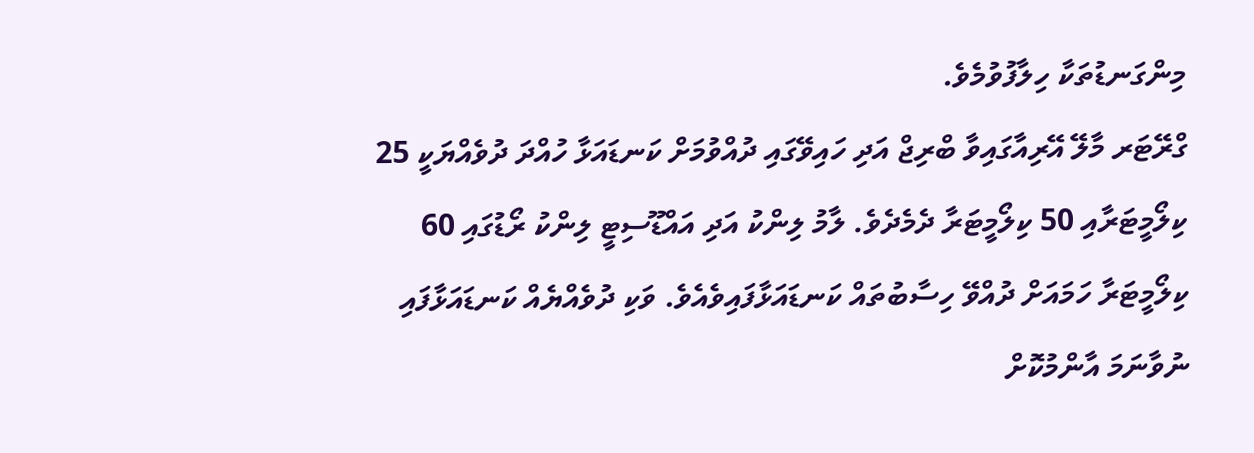މިންގަނޑުތަކާ ހިލާފުވުމެވެ.
ގްރޭޓަރ މާލޭ އޭރިއާގައިވާ ބްރިޖް އަދި ހައިވޭގައި ދުއްވުމަށް ކަނޑައަޅާ ހުއްދަ ދުވެއްޔަކީ 25 ކިލޯމީޓަރާއި 50 ކިލޯމީޓަރާ ދެމެދެވެ. ލާމު ލިންކު އަދި އައްޑޫސިޓީ ލިންކު ރޯޑުގައި 60 ކިލޯމީޓަރާ ހަމައަށް ދުއްވޭ ހިސާބުތައް ކަނޑައަޅާފައިވެއެވެ. ވަކި ދުވެއްޔެއް ކަނޑައަޅާފައި ނުވާނަމަ އާންމުކޮށް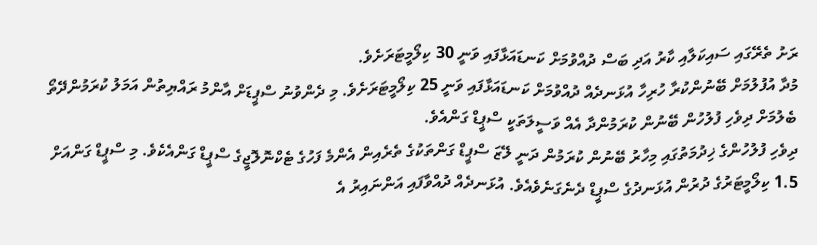ރަށު ތެރޭގައި ސައިކަލާއި ކާރު އަދި ބަސް ދުއްވުމަށް ކަނޑައަޅާފައި ވަނީ 30 ކިލޯމީޓަރަށެވެ.
މުދާ އުފުލުމަށް ބޭނުންކުރާ ހުރިހާ އުޅަނދެއް ދުއްވުމަށް ކަނޑައަޅާފައި ވަނީ 25 ކިލޯމީޓަރަށެވެ. މި ދެންވުނު ސްޕީޑަށް އާންމު ރައްޔިތުން އަމަލު ކުރަމުންދޭތޯ ބެލުމަށް ދިވެހި ފުލުހުން ބޭނުން ކުރަމުންދާ އެއް ވަސީލަތަކީ ސްޕީޑް ގަންއެވެ.
ދިވެހި ފުލުހުންގެ ޚިދުމަތުގައި މިހާރު ބޭނުން ކުރަމުން ދަނީ ލޭޒަ ސްޕީޑް ގަންތަކުގެ ތެރެއިން އެންމެ ފަހުގެ ޓެކްނޮލޮޖީގެ ސްޕީޑް ގަންއެކެވެ. މި ސްޕީޑް ގަންއަށް 1.5 ކިލޯމީޓަރުގެ ދުރުން އުޅަނދުގެ ސްޕީޑް ދެނެގަނެވެއެވެ. އުޅަނދެއް ދުއްވާފައި އަންނައިރު އެ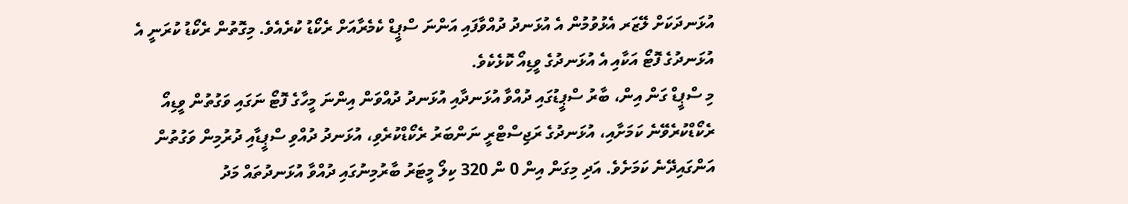އުޅަނދަކަށް ލޭޒަރ އެޅުވުމުން އެ އުޅަނދު ދުއްވާފައި އަންނަ ސްޕީޑް ކެމެރާއަށް ރެކޯޑު ކުރެއެވެ. މިގޮތުން ރެކޯޑު ކުރަނީ އެ އުޅަނދުގެ ފޮޓޯ އަކާއި އެ އުޅަނދުގެ ވީޑިއޯ ކޮޅެކެވެ.
މި ސްޕީޑް ގަން އިން، ބާރު ސްޕީޑުގައި ދުއްވާ އުޅަނދާއި އުޅަނދު ދުއްވަން އިންނަ މީހާގެ ފޮޓޯ ނަގައި ވަގުތުން ވީޑިއޯ ރެކޯޑްކުރެވޭނެ ކަމަށާއި، އުޅަނދުގެ ރަޖިސްޓްރީ ނަންބަރު ރެކޯޑްކުރެވި، އުޅަނދު ދުއްވި ސްޕީޑާއި ދުރުމިން ވަގުތުން އަންގައިދޭނެ ކަމަށެވެ. އަދި މިގަން އިން 0 ން 320 ކިލޯ މީޓަރު ބާރުމިނުގައި ދުއްވާ އުޅަނދުތައް މަދު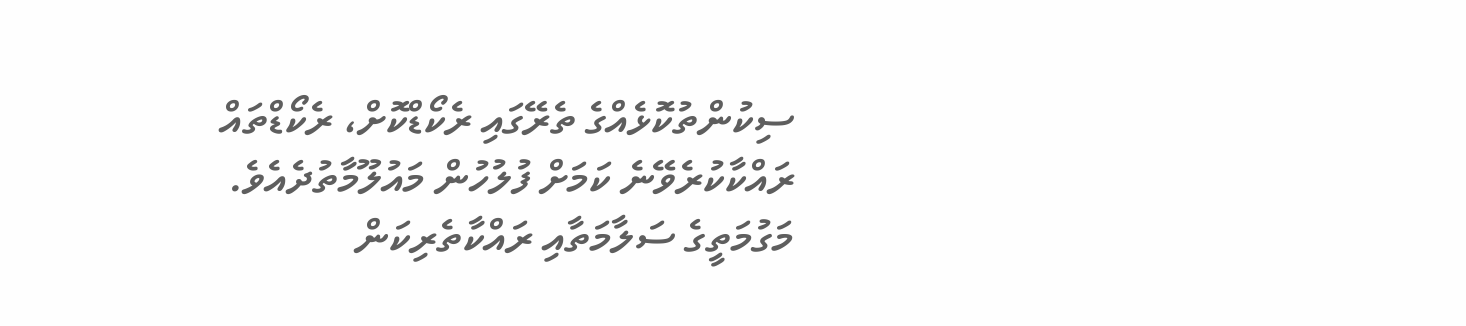ސިކުންތުކޮޅެއްގެ ތެރޭގައި ރެކޯޑްކޮށް، ރެކޯޑްތައް ރައްކާކުރެވޭނެ ކަމަށް ފުލުހުން މައުލޫމާތުދެއެވެ.
މަގުމަތީގެ ސަލާމަތާއި ރައްކާތެރިކަން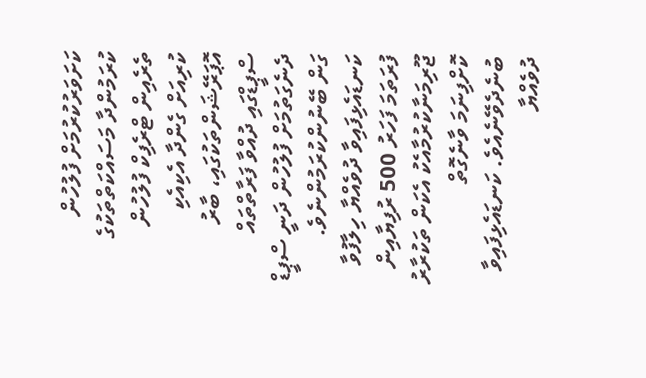ކަށަވަރުކުރުމަށް ފުލުހުން ކުރަމުންދާ މަސައްކަތްތަކުގެ ތެރެއިން ޓްރެފިކް ފުލުހުން ކުރިއަށް ގެންދާ އެކިއެކި އޮޕަރޭޝަންތަކުގައި، ބާރު ސްޕީޑްގައި ދުއްވާ ފަރާތްތައް ދެނެގަތުމަށް ފުލުހުން ދަނީ ސްޕީޑް ގަން ބޭނުންކުރަމުންނެވެ.
ކަނޑައެޅިފައިވާ ދުވެއްޔާ ހިލާފުވާ ފުރަތަމަ ފަހަރު 500 ރުފިޔާއިން ޖޫރިމަނާކުރުމާއެކު އެކަން ތަކުރާރު ކޮށްފިނަމަ ވާނެގޮތް ބުނެދެވޭނެއެވެ. ކަނޑައެޅިފައިވާ ދުވެއްޔާ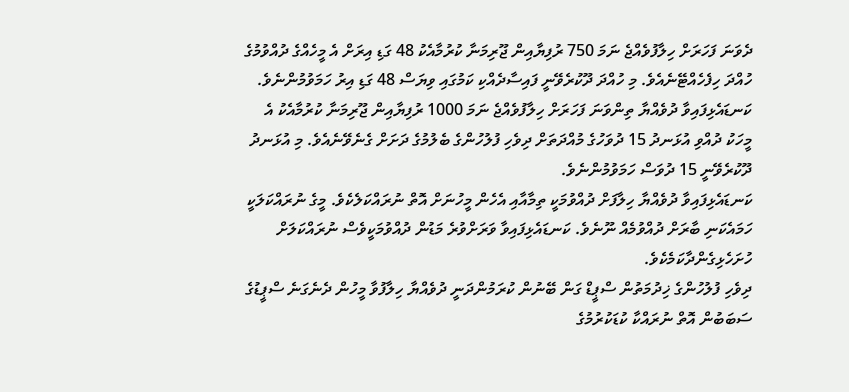ދެވަނަ ފަހަރަށް ހިލާފުވެއްޖެ ނަމަ 750 ރުފިޔާއިން ޖޫރިމަނާ ކުރުމާއެކު 48 ގަޑި އިރަށް އެ މީހެއްގެ ދުއްވުމުގެ ހުއްދަ ހިފެހެއްޓޭނެއެވެ. މި ހުއްދަ ދޫކުރެވޭނީ ފައިސާދެއްކި ކަމުގައި ވިޔަސް 48 ގަޑި އިރު ހަމަވުމުންނެވެ. ކަނޑައެޅިފައިވާ ދުވެއްޔާ ތިންވަނަ ފަހަރަށް ހިލާފުވެއްޖެ ނަމަ 1000 ރުފިޔާއިން ޖޫރިމަނާ ކުރުމާއެކު އެ މީހަކު ދުއްވި އުޅަނދު 15 ދުވަހުގެ މުއްދަތަށް ދިވެހި ފުލުހުންގެ ބެލުމުގެ ދަށަށް ގެނެވޭނެއެވެ. މި އުޅަނދު ދޫކުރެވޭނީ 15 ދުވަސް ހަމަވުމުންނެވެ.
ކަނޑައެޅިފައިވާ ދުވެއްޔާ ހިލާފަށް ދުއްވުމަކީ ތިމާއާއި އެހެން މީހުނަށް އޮތް ނުރައްކަލެކެވެ. މީގެ ނުރައްކަލަކީ ހަމައެކަނި ބާރަށް ދުއްވުމެއް ނޫނެވެ. ކަނޑައެޅިފައިވާ ވަރަށްވުރެ މަޑުން ދުއްވުމަކީވެސް ނުރައްކަލަށް ހުށަހެޅިގެންދާކަމެކެވެ.
ދިވެހި ފުލުހުންގެ ޚިދުމަތުން ސްޕީޑް ގަން ބޭނުން ކުރަމުންދަނީ ދުވެއްޔާ ހިލާފުވާ މީހުން ދެނެގަނެ ސްޕީޑުގެ ސަބަބުން އޮތް ނުރައްކާ ކުޑަކުރުމުގެ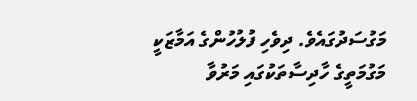މަގުސަދުގައެވެ. ދިވެހި ފުލުހުންގެ އަމާޒަކީ މަގުމަތީގެ ހާދިސާތަކުގައި މަރުވާ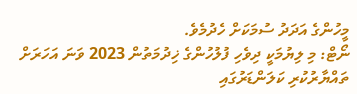މީހުންގެ އަދަދު ސުމަކަށް ހެދުމެވެ.
ނޯޓް: މި ލިޔުމަކީ ދިވެހި ފުލުހުންގެ ޚިދުމަތުން 2023 ވަނަ އަހަރަށް ތައްޔާރުކުރި ކަލަންޑަރުގައި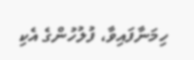ހިމަނާފައިވާ، ފުލުހުންގެ އެކި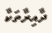ދާއިރާތަކާ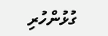ގުޅުންހުރި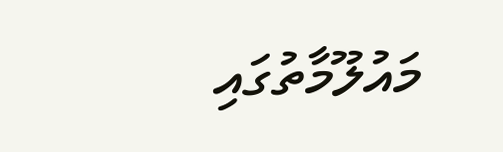މައުލޫމާތުގައި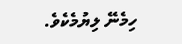ހިމެނޭ ލިޔުމެކެވެ.